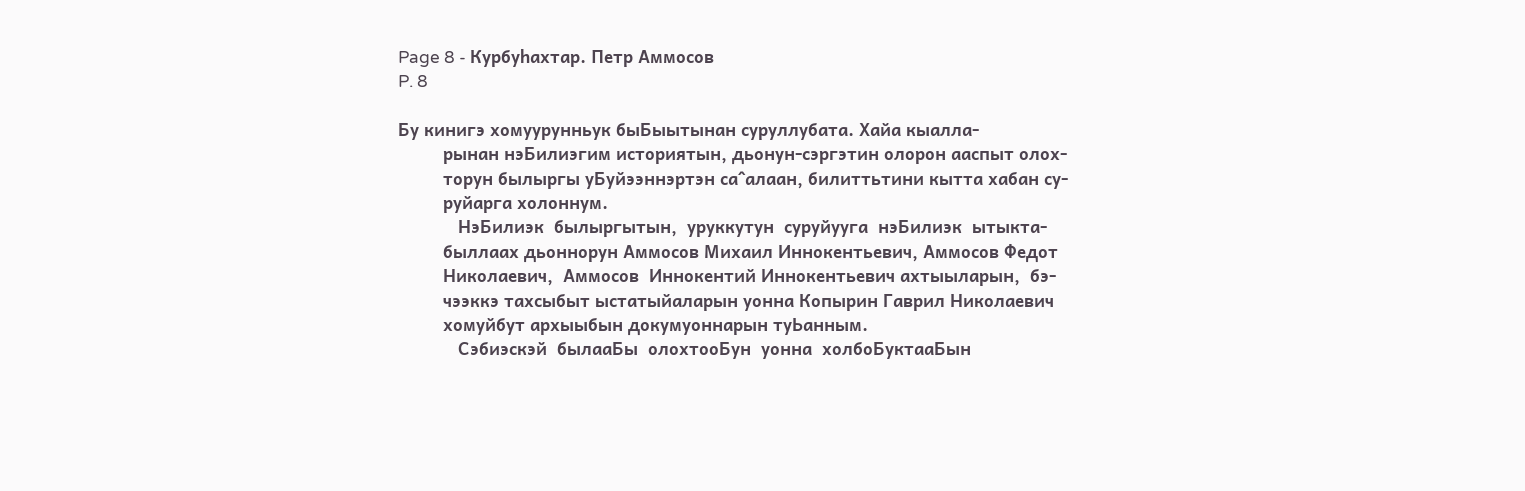Page 8 - Курбуһахтар. Петр Аммосов
P. 8

Бу кинигэ хомуурунньук быБыытынан суруллубата. Хайа кыалла-
         рынан нэБилиэгим историятын, дьонун-сэргэтин олорон ааспыт олох-
         торун былыргы уБуйээннэртэн са^алаан, билиттьтини кытта хабан су-
         руйарга холоннум.
            НэБилиэк  былыргытын,  уруккутун  суруйууга  нэБилиэк  ытыкта-
         быллаах дьоннорун Аммосов Михаил Иннокентьевич, Аммосов Федот
         Николаевич,  Аммосов  Иннокентий Иннокентьевич ахтыыларын,  бэ-
         чээккэ тахсыбыт ыстатыйаларын уонна Копырин Гаврил Николаевич
         хомуйбут архыыбын докумуоннарын туЬанным.
            Сэбиэскэй  былааБы  олохтооБун  уонна  холбоБуктааБын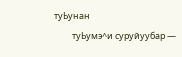туЬунан
         туЬумэ^и суруйуубар —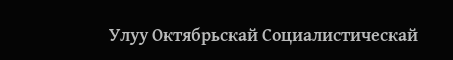Улуу Октябрьскай Социалистическай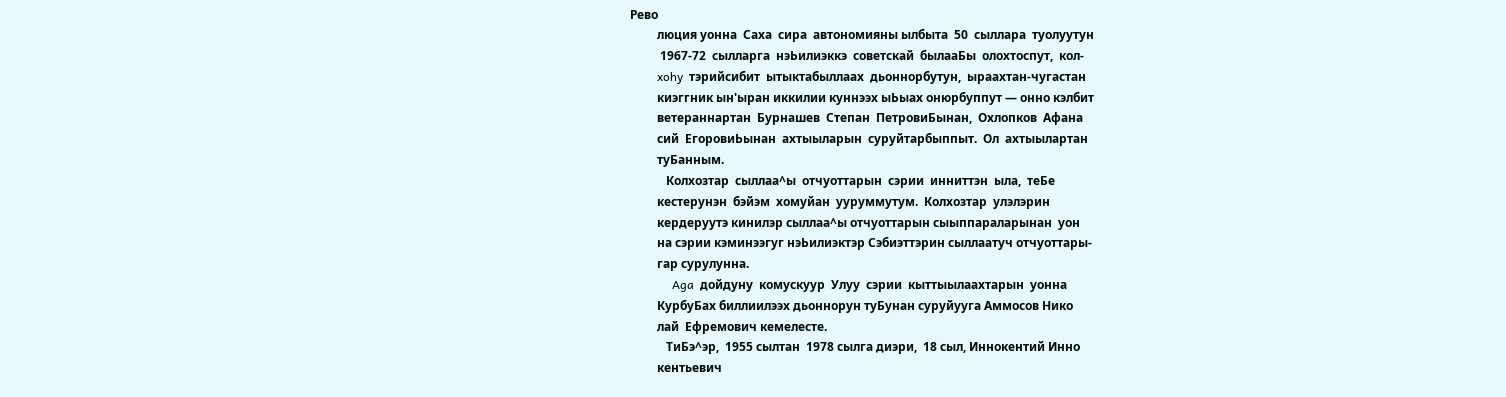Рево
         люция уонна  Саха  сира  автономияны ылбыта  50  сыллара  туолуутун
          1967-72  сылларга  нэЬилиэккэ  советскай  былааБы  олохтоспут,  кол-
         xohy  тэрийсибит  ытыктабыллаах  дьоннорбутун,  ыраахтан-чугастан
         киэггник ын'ыран иккилии куннээх ыЬыах онюрбуппут — онно кэлбит
         ветераннартан  Бурнашев  Степан  ПетровиБынан,  Охлопков  Афана
         сий  ЕгоровиЬынан  ахтыыларын  суруйтарбыппыт.  Ол  ахтыылартан
         туБанным.
            Колхозтар  сыллаа^ы  отчуоттарын  сэрии  инниттэн  ыла,  теБе
         кестерунэн  бэйэм  хомуйан  ууруммутум.  Колхозтар  улэлэрин
         кердеруутэ кинилэр сыллаа^ы отчуоттарын сыыппараларынан  уон
         на сэрии кэминээгуг нэЬилиэктэр Сэбиэттэрин сыллаатуч отчуоттары-
         гар сурулунна.
              Aga  дойдуну  комускуур  Улуу  сэрии  кыттыылаахтарын  уонна
         КурбуБах биллиилээх дьоннорун туБунан суруйууга Аммосов Нико
         лай  Ефремович кемелесте.
            ТиБэ^эр,  1955 сылтан  1978 сылга диэри,  18 сыл, Иннокентий Инно
         кентьевич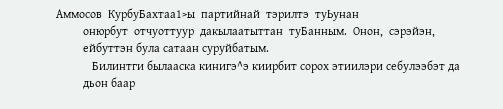Аммосов  КурбуБахтаа1>ы  партийнай  тэрилтэ  туЬунан
         онюрбут  отчуоттуур  дакылаатыттан  туБанным.  Онон,  сэрэйэн,
         ейбуттэн була сатаан суруйбатым.
            Билинтги былааска кинигэ^э киирбит сорох этиилэри себулээбэт да
         дьон баар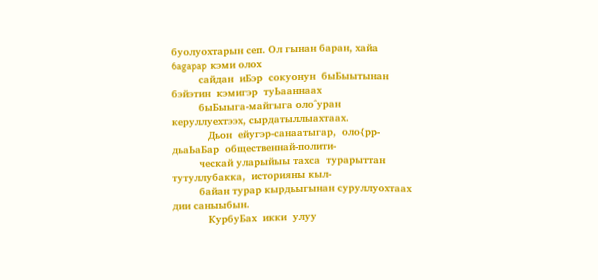буолуохтарын сеп. Ол гынан баран, хайа 6agapap  кэми олох
         сайдан  иБэр  сокуонун  быБыытынан  бэйэтин  кэмигэр  туЬааннаах
         быБыыга-майгыга оло^уран керуллуехтээх, сырдатыллыахтаах.
            Дьон  ейугэр-санаатыгар,  оло{рр-дьаЬаБар  общественнай-полити-
         ческай уларыйыы тахса  турарыттан тутуллубакка,  историяны кыл-
         байан турар кырдьыгынан суруллуохтаах дии саныыбын.
            КурбуБах  икки  улуу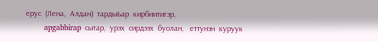ерус  (Лена,  Алдан)  тардыЬар  кирбиитигэр,
         apgabbirap  сытар,  урэх  сирдээх  буолан,   еттунэн  куруук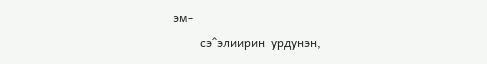эм-
         сэ^элиирин  урдунэн,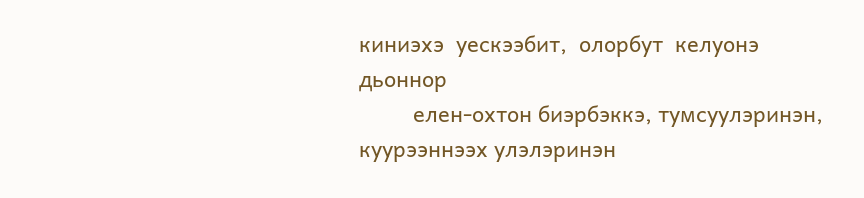киниэхэ  уескээбит,  олорбут  келуонэ  дьоннор
         елен-охтон биэрбэккэ, тумсуулэринэн, куурээннээх улэлэринэн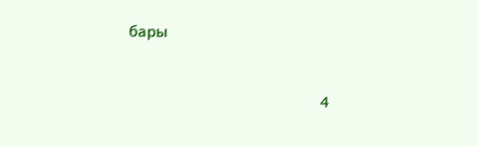бары


                                                4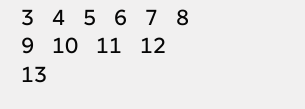3   4   5   6   7   8   9   10   11   12   13